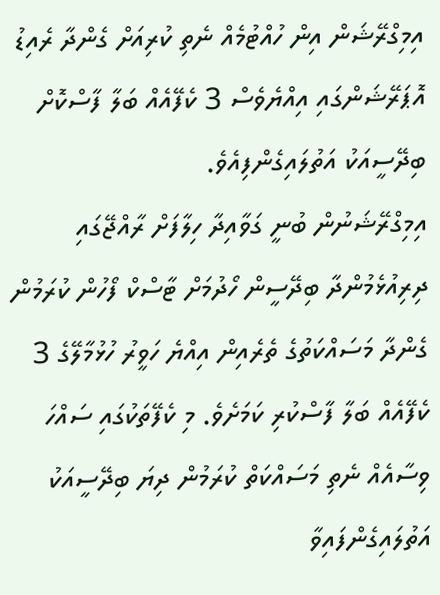އިމިގްރޭޝަން އިން ހުއްޓުމެއް ނެތި ކުރިއަށް ގެންދާ ރެއިޑު އޮޕަރޭޝަންގައި އިއްޔެވެސް 3 ކެފޭއެއް ބަލާ ފާސްކޮށް ބިދޭސީއަކު އަތުލައިގެންފިއެވެ.
އިމިގްރޭޝަނުން ބުނީ ގަވާއިދާ ހިލާފަށް ރާއްޖޭގައި ދިރިއުޅެމުންދާ ބިދޭސީން ހޯދުމަށް ޓާސްކް ފޯހުން ކުރަމުން ގެންދާ މަސައްކަތުގެ ތެރެއިން އިއްޔެ ހަވީރު ހުޅުމާލޭގެ 3 ކެފޭއެއް ބަލާ ފާސްކުރި ކަމަށެވެ. މި ކެފޭތަކުގައި ސައްހަ ވިސާއެއް ނެތި މަސައްކަތް ކުރަމުން ދިޔަ ބިދޭސީއަކު އަތުލައިގެންފައިވާ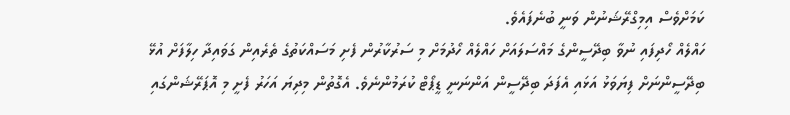ކަމަށްވެސް އިމިގްރޭޝަނުން ވަނީ ބުނެފައެވެ.
ހައްލެއް ހޯދިފައި ނުވާ ބިދޭސީންގެ މައްސަލައަށް ހައްލެއް ހޯދުމަށް މި ސަރުކާރުން ފެށި މަސައްކަތުގެ ތެރެއިން ގަވައިދާ ހިލާފަށް އުޅޭ ބިދޭސީންނަށް ފިޔަވަޅު އަޅައި އެފަދަ ބިދޭސީން އަންނަނީ ޑީޕޯޓް ކުރަމުންނެވެ. އެގޮތުން މިދިޔަ އަހަރު ފެށީ މި އޮޕަރޭޝަންގައި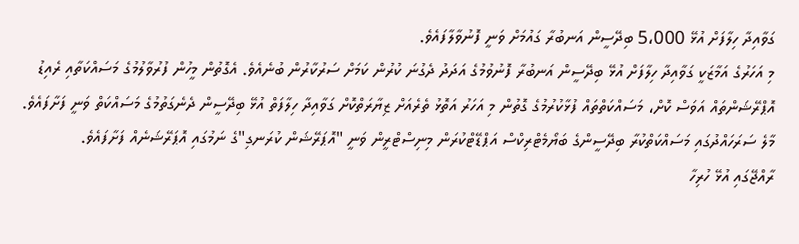ގަވާއިދާ ހިލާފަށް އުޅޭ 5،000 ބިދޭސީން އަނބުރާ ގައުމަށް ވަނީ ފޮނުވާލާފައެވެ.
މި އަހަރުގެ އަމާޒަކީ ގަވާއިދާ ހިލާފަށް އުޅޭ ބިދޭސީން އަނބުރާ ފޮނުވުމުގެ އަދަދު ދެގުނަ ކުރުން ކަމަށް ސަރުކާރުން ބުނެއެވެ. އެގޮތުން މީހުން ފުރުވާލުމުގެ މަސައްކަތާއި ރެއިޑު އޮޕްރޭޝަންތައް އަވަސް ކޮށް، މަސައްކަތްތައް ފުޅާކުރުމުގެ ގޮތުން މި އަހަރު އަތޮޅު ތެރެއަށް ޒިޔާރަތްކޮށް ގަވާއިދާ ހިލާފަތް އުޅޭ ބިދޭސީން ދެނެގަތުމުގެ މަސައްކަތް ވަނީ ފަށާފައެވެ.
މާލެ ސަރަހައްދުގައި މަސައްކަތްކުރާ ބިދޭސީންގެ ބަޔޯމެޓްރިކްސް އަޕްޑޭޓްކުރަން މިނިސްޓްރީން ވަނީ "އޮޕަރޭޝަން ކުރަނގި"ގެ ނަމުގައި އޮޕަރޭޝަނެއް ފަށާފައެވެ.
ރާއްޖޭގައި އުޅޭ ހުރިހާ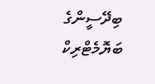ބިދޭސީންގެ ބަޔޮމެޓްރިކް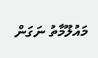މައުލޫމާތު ނަގަން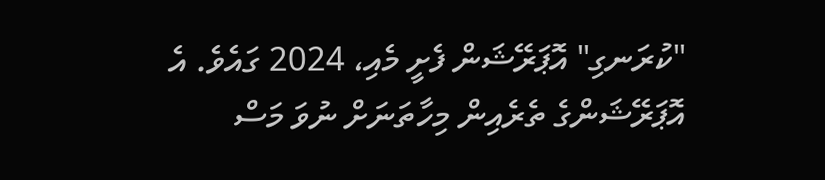"ކުރަނގި" އޮޕަރޭޝަން ފެށީ މެއި، 2024 ގައެވެ. އެ އޮޕަރޭޝަންގެ ތެރެއިން މިހާތަނަށް ނުވަ މަސް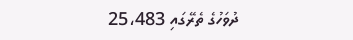ދުވަހުގެ ތެރޭގައި 25،483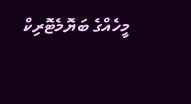މީހެއްގެ ބަޔޮމެޓޮރިކް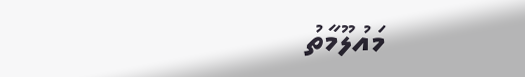މައުލޫމާތު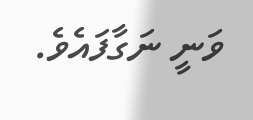ވަނީ ނަގާފައެވެ.